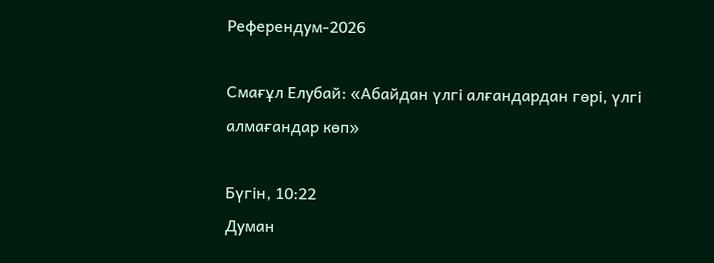Референдум-2026

Смағұл Елубай: «Абайдан үлгі алғандардан гөрі, үлгі алмағандар көп»

Бүгін, 10:22
Думан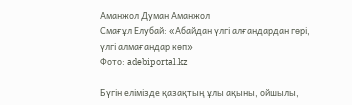Аманжол Думан Аманжол
Смағұл Елубай: «Абайдан үлгі алғандардан гөрі, үлгі алмағандар көп»
Фото: adebiportal.kz

Бүгін елімізде қазақтың ұлы ақыны, ойшылы,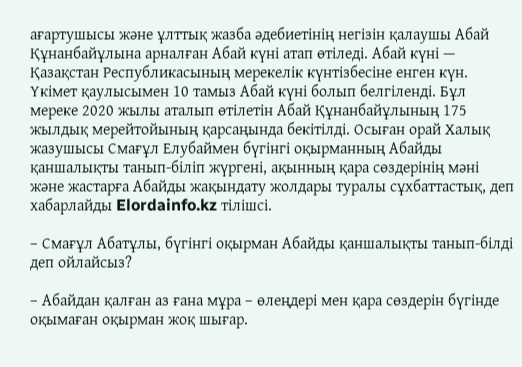ағартушысы және ұлттық жазба әдебиетінің негізін қалаушы Абай Құнанбайұлына арналған Абай күні атап өтіледі. Абай күні — Қазақстан Республикасының мерекелік күнтізбесіне енген күн. Үкімет қаулысымен 10 тамыз Абай күні болып белгіленді. Бұл мереке 2020 жылы аталып өтілетін Абай Құнанбайұлының 175 жылдық мерейтойының қарсаңында бекітілді. Осыған орай Халық жазушысы Смағұл Елубаймен бүгінгі оқырманның Абайды қаншалықты танып-біліп жүргені, ақынның қара сөздерінің мәні және жастарға Абайды жақындату жолдары туралы сұхбаттастық, деп хабарлайды Elordainfo.kz тілішсі.

– Смағұл Абатұлы, бүгінгі оқырман Абайды қаншалықты танып-білді деп ойлайсыз?

– Абайдан қалған аз ғана мұра – өлеңдері мен қара сөздерін бүгінде оқымаған оқырман жоқ шығар.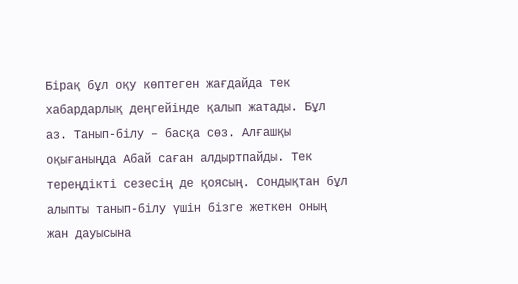Бірақ бұл оқу көптеген жағдайда тек хабардарлық деңгейінде қалып жатады. Бұл аз. Танып-білу – басқа сөз. Алғашқы оқығаныңда Абай саған алдыртпайды. Тек тереңдікті сезесің де қоясың. Сондықтан бұл алыпты танып-білу үшін бізге жеткен оның жан дауысына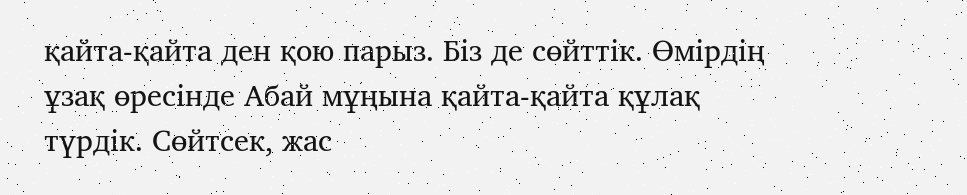қайта-қайта ден қою парыз. Біз де сөйттік. Өмірдің ұзақ өресінде Абай мұңына қайта-қайта құлақ түрдік. Сөйтсек, жас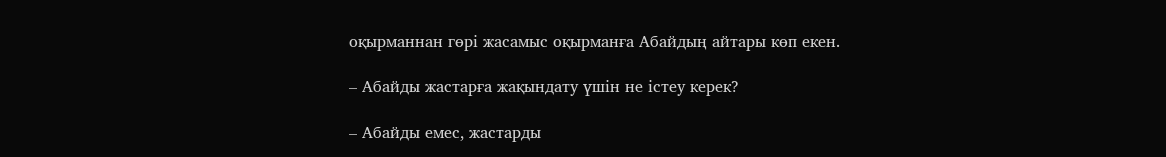оқырманнан гөрі жасамыс оқырманға Абайдың айтары көп екен.

– Абайды жастарға жақындату үшін не істеу керек?

– Абайды емес, жастарды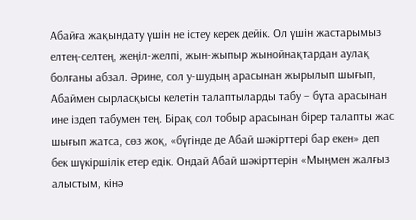Абайға жақындату үшін не істеу керек дейік. Ол үшін жастарымыз елтең-селтең, жеңіл-желпі, жын-жыпыр жынойнақтардан аулақ болғаны абзал. Әрине, сол у-шудың арасынан жырылып шығып, Абаймен сырласқысы келетін талаптыларды табу – бұта арасынан ине іздеп табумен тең. Бірақ сол тобыр арасынан бірер талапты жас шығып жатса, сөз жоқ, «бүгінде де Абай шәкірттері бар екен» деп бек шүкіршілік етер едік. Ондай Абай шәкірттерін «Мыңмен жалғыз алыстым, кінә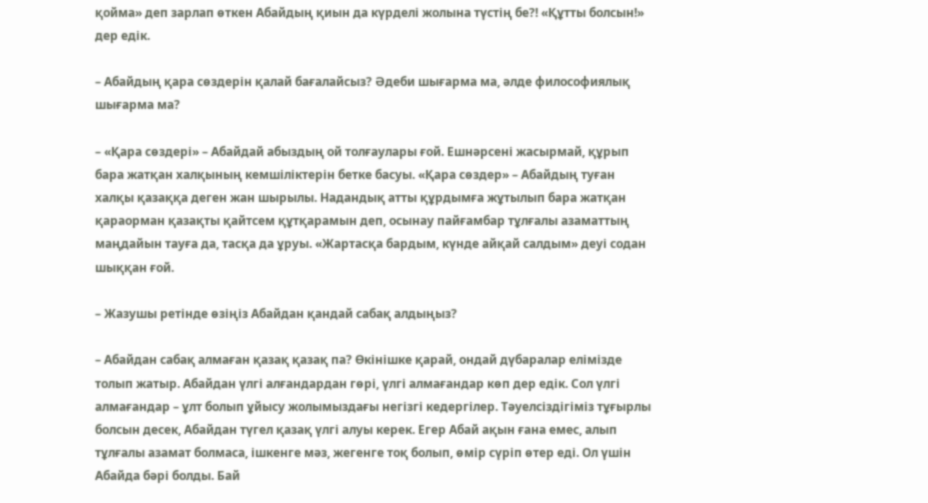қойма» деп зарлап өткен Абайдың қиын да күрделі жолына түстің бе?! «Құтты болсын!» дер едік.

– Абайдың қара сөздерін қалай бағалайсыз? Әдеби шығарма ма, әлде философиялық шығарма ма?

– «Қара сөздері» – Абайдай абыздың ой толғаулары ғой. Ешнәрсені жасырмай, құрып бара жатқан халқының кемшіліктерін бетке басуы. «Қара сөздер» – Абайдың туған халқы қазаққа деген жан шырылы. Надандық атты құрдымға жұтылып бара жатқан қараорман қазақты қайтсем құтқарамын деп, осынау пайғамбар тұлғалы азаматтың маңдайын тауға да, тасқа да ұруы. «Жартасқа бардым, күнде айқай салдым» деуі содан шыққан ғой.

– Жазушы ретінде өзіңіз Абайдан қандай сабақ алдыңыз?

– Абайдан сабақ алмаған қазақ қазақ па? Өкінішке қарай, ондай дүбаралар елімізде толып жатыр. Абайдан үлгі алғандардан гөрі, үлгі алмағандар көп дер едік. Сол үлгі алмағандар – ұлт болып ұйысу жолымыздағы негізгі кедергілер. Тәуелсіздігіміз тұғырлы болсын десек, Абайдан түгел қазақ үлгі алуы керек. Егер Абай ақын ғана емес, алып тұлғалы азамат болмаса, ішкенге мәз, жегенге тоқ болып, өмір сүріп өтер еді. Ол үшін Абайда бәрі болды. Бай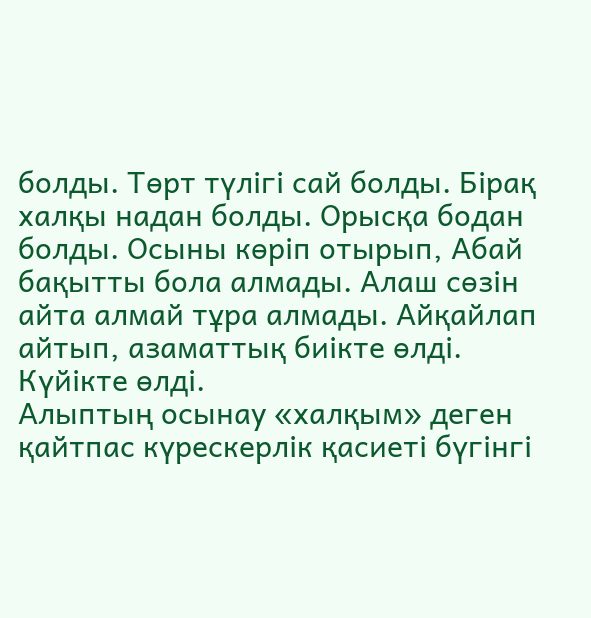болды. Төрт түлігі сай болды. Бірақ халқы надан болды. Орысқа бодан болды. Осыны көріп отырып, Абай бақытты бола алмады. Алаш сөзін айта алмай тұра алмады. Айқайлап айтып, азаматтық биікте өлді. Күйікте өлді.
Алыптың осынау «халқым» деген қайтпас күрескерлік қасиеті бүгінгі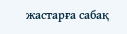жастарға сабақ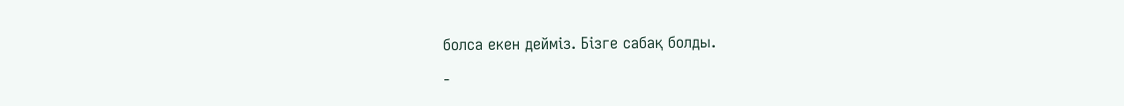болса екен дейміз. Бізге сабақ болды.

-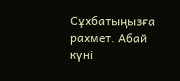Сұхбатыңызға рахмет. Абай күні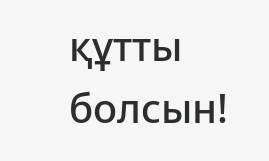құтты болсын!